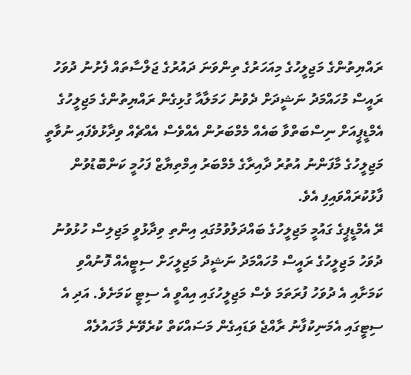ރައްޔިތުންގެ މަޖިލީހުގެ މިއަހަރުގެ ތިންވަނަ ދައުރުގެ ޖަލްސާތައް ފެށުނު ދުވަހު ރައީސް މުހައްމަދު ނަޝީދަށް ދެވުނު ހަމަލާއާ ގުޅިގެން ރައްޔިތުންގެ މަޖިލީހުގެ އެމްޑީޕީއަށް ނިސްބަތްވާ ބައެއް މެމްބަރުން އެއްވެސް އެއްޗެއް ވިދާޅުވެފައި ނުވާތީ މަޖިލީހުގެ މާފަންނު އުތުރު ދާއިރާގެ މެމްބަރު އިމްތިޔާޒް ފަހުމީ ކަންބޮޑުވުން ފާޅުކުރައްވައިފި އެވެ.
ރޭ އެމްޑީޕީގެ ގައުމީ މަޖިލީހުގެ ބައްދަލުވުމުގައި އިންތި ވިދާޅުވީ މަޖިލިސް ހުޅުވުނު ދުވަހު މަޖިލީހުގެ ރައީސް މުހައްމަދު ނަޝީދު މަޖިލީހަށް ސިޓީއެއް ފޮނުއްވި ކަމަށާއި އެ ދުވަހު ފުރަތަމަ ވެސް މަޖިލީހުގައި އިއްވީ އެ ސިޓީ ކަމަށެވެ. އަދި އެ ސިޓީގައި އެމަނިކުފާނު ރާއްޖެ ވަޑައިގެން މަސައްކަތް ކުރެވޭނެ މާހައުލެއް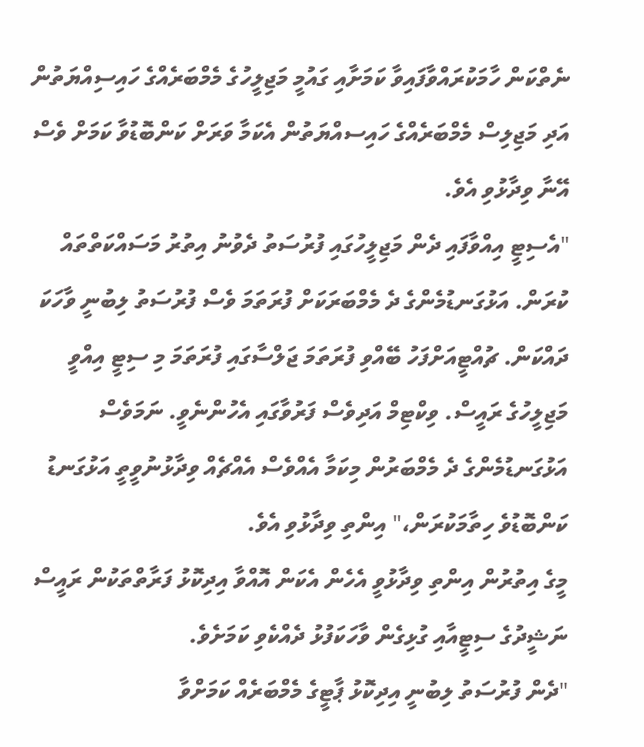ނެތްކަން ހާމަކުރައްވާފައިވާ ކަމަށާއި ގައުމީ މަޖިލީހުގެ މެމްބަރެއްގެ ހައިސިއްޔަތުން އަދި މަޖިލިސް މެމްބަރެއްގެ ހައިސއްޔަތުން އެކަމާ ވަރަށް ކަންބޮޑުވާ ކަމަށް ވެސް އޭނާ ވިދާޅުވި އެވެ.
"އެސިޓީ އިއްވާފައި ދެން މަޖިލީހުގައި ފުރުސަތު ދެވުނު އިތުރު މަސައްކަތްތައް ކުރަން. އަޅުގަނޑުމެންގެ ދެ މެމްބަރަކަށް ފުރަތަމަ ވެސް ފުރުސަތު ލިބުނީ ވާހަކަ ދައްކަން. ޗުއްޓީއަށްފަހު ބޭއްވި ފުރަތަމަ ޖަލްސާގައި ފުރަތަމަ މި ސިޓީ އިއްވީ މަޖިލީހުގެ ރައީސް. ވިކްޓިމް އަދިވެސް ފަރުވާގައި އެހުންނެވީ. ނަމަވެސް އަޅުގަނޑުމެންގެ ދެ މެމްބަރުން މިކަމާ އެއްވެސް އެއްޗެއް ވިދާޅުނުވީތީ އަޅުގަނޑު ކަންބޮޑުވެ ހިތާމަކުރަން،" އިންތި ވިދާޅުވި އެވެ.
މީގެ އިތުރުން އިންތި ވިދާޅުވީ އެހެން އެކަން އޮއްވާ އިދިކޮޅު ފަރާތްތަކުން ރައީސް ނަޝީދުގެ ސިޓީއާއި ގުޅިގެން ވާހަކަފުޅު ދެއްކެވި ކަމަށެވެ.
"ދެން ފުރުސަތު ލިބުނީ އިދިކޮޅު ޕާޓީގެ މެމްބަރެއް ކަމަށްވާ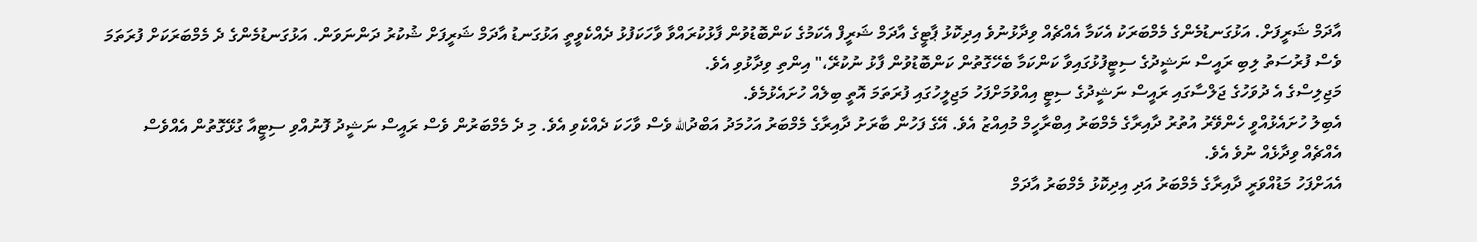އާދަމް ޝަރީފަށް. އަޅުގަނޑުމެންގެ މެމްބަރަކު އެކަމާ އެއްޗެއް ވިދާޅުނުވެ އިދިކޮޅު ޕާޓީގެ އާދަމް ޝަރީފް އެކަމުގެ ކަންބޮޑުވުން ފާޅުކުރައްވާ ވާހަކަފުޅު ދެއްކެވީތީ އަޅުގަނޑު އާދަމް ޝަރީފަށް ޝުކުރު ދަންނަވަން. އަޅުގަނޑުމެންގެ ދެ މެމްބަރަކަށް ފުރަތަމަ ވެސް ފުރުސަތު ލިބި ރައީސް ނަޝީދުގެ ސިޓީފުޅުގައިވާ ކަންކަމާ ބެހޭގޮތުން ކަންބޮޑުވުން ފާޅު ނުކުރޭ،" އިންތި ވިދާޅުވި އެވެ.
މަޖިލިސްގެ އެ ދުވަހުގެ ޖަލްސާގައި ރައީސް ނަޝީދުގެ ސިޓީ އިއްވުމަށްފަހު މަޖިލީހުގައި ފުރަތަމަ އޮތީ ބިލެއް ހުށައެޅުމެވެ.
އެބިލު ހުށައެޅުއްވީ ހެންވޭރު އުތުރު ދާއިރާގެ މެމްބަރު އިބްރާހީމް މުއިއްޒު އެވެ. އޭގެ ފަހުން ބާރަށު ދާއިރާގެ މެމްބަރު އަހުމަދު އަބްދުالله ވެސް ވާހަކަ ދެއްކެވި އެވެ. މި ދެ މެމްބަރުން ވެސް ރައީސް ނަޝީދު ފޮނުއްވި ސިޓީއާ ގުޅޭގޮތުން އެއްވެސް އެއްޗެއް ވިދާޅެއް ނުވެ އެވެ.
އެއަށްފަހު މަޑުއްވަރީ ދާއިރާގެ މެމްބަރު އަދި އިދިކޮޅު މެމްބަރު އާދަމް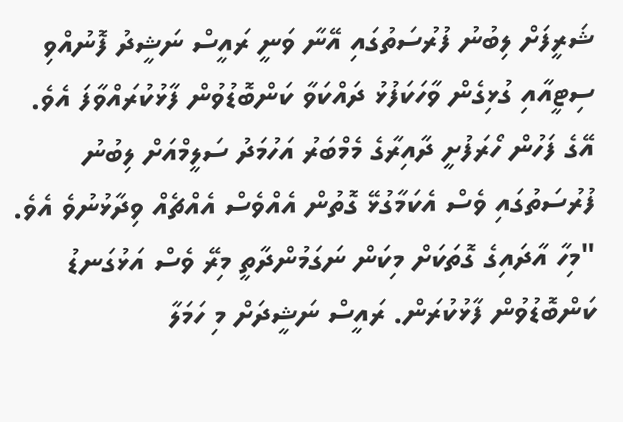ޝަރީފަށް ލިބުނު ފުރުސަތުގައި އޭނާ ވަނީ ރައީސް ނަޝީދު ފޮނުއްވި ސިޓީއާއި ގުޅިގެން ވާހަކަފުޅު ދައްކަވާ ކަންބޮޑުވުން ފާޅުކުރައްވާފަ އެވެ. އޭގެ ފަހުން ހޯރަފުށީ ދާއިރާގެ މެމްބަރު އަހުމަދު ސަލީމްއަށް ލިބުނު ފުރުސަތުގައި ވެސް އެކަމާގުޅޭ ގޮތުން އެއްވެސް އެއްޗެއް ވިދާޅުނުވެ އެވެ.
"މިހާ އާދައިގެ ގޮތަކަށް މިކަން ނަގަމުންދާތީ މިރޭ ވެސް އަޅުގަނޑު ކަންބޮޑުވުން ފާޅުކުރަން. ރައީސް ނަޝީދަށް މި ހަމަލާ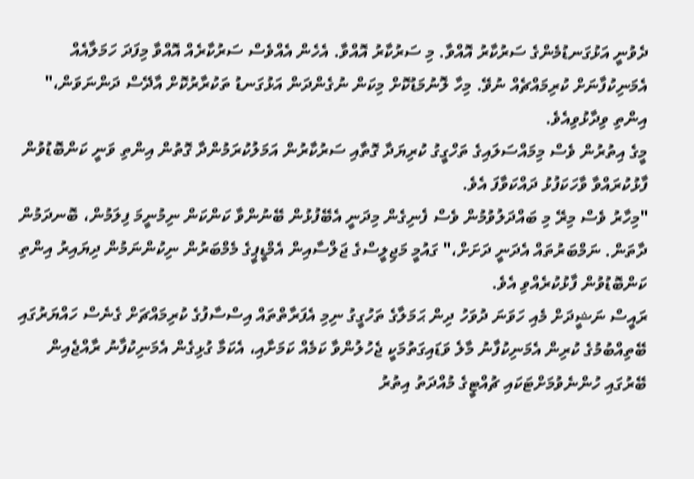ދެވުނީ އަޅުގަނޑުމެންގެ ސަރުކާރު އޮއްވާ. މި ސަރުކާރު އޮއްވާ. އެހެން އެއްވެސް ސަރުކާރެއް އޮއްވާ މިފަދަ ހަމަލާއެއް އެމަނިކުފާނަށް ކުރިމައްޗެއް ނުވޭ. މިހާ ލޮނުމަޑުކޮށް މިކަން ނުގެންދަން އަޅުގަނޑު ތަކުރާރުކޮށް އާދޭސް ދަންނަވަން،" އިންތި ވިދާޅުވިއެވެ.
މީގެ އިތުރުން ވެސް މިމައްސަލައިގެ ތަހްގީގު ކުރިޔަދާ ގޮތާއި ސަރުކާރުން އަމަލުކުރަމުންދާ ގޮތުން އިންތި ވަނީ ކަންބޮޑުވުން ފާޅުކުރައްވާ ވާހަކަފުޅު ދައްކަވާފަ އެވެ.
"މިހާރު ވެސް މިރޭ މި ބައްދަލުވުމުން ވެސް ފެނިގެން މިދަނީ އެބޭފުޅުން ބޭނުންވާ ކަންކަން ނިމުނީމަ ފިލަމުން، ބޮނދަމުން ދާތަން. ނަމްބަރުތައް އެދަނީ ދަށަށް،" ގައުމީ މަޖިލީސްގެ ޖަލްސާއިން އެމްޑީޕީގެ މެމްބަރުން ނިކުންނަމުން ދިޔައިރު އިންތި ކަންބޮޑުވުން ފާޅުކުރެއްވި އެވެ.
ރައީސް ނަޝީދަށް މެއި ހަވަނަ ދުވަހު ދިން ޙަމަލާގެ ތަހުގީގު ނިމި އެފަރާތްތައް އިސްސާފުގެ ކުރިމައްޗަށް ގެނެސް ހައްޔަރުގައި ބޭތިއްބުމުގެ ކުރިން އެމަނިކުފާނު މާލެ ވަޑައިގަތުމަކީ ޖެހުލުންވާ ކަމެއް ކަމަށާއި، އެކަމާ ގުޅިގެން އެމަނިކުފާނު ރާއްޖެއިން ބޭރުގައި ހުންނެވުމަށްޓަކައި ޗުއްޓީގެ މުއްދަތު އިތުރު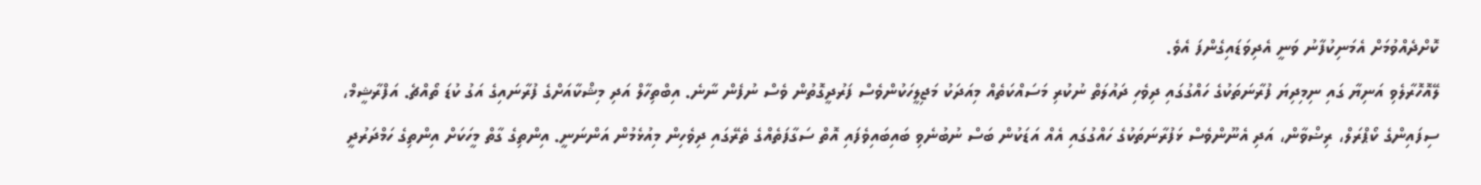ކޮށްދެއްވުމަށް އެމަނިކުފާނު ވަނީ އެދިވަޑައިގެންފަ އެވެ.
ލޭއޮހޮރާލެވި އަނިޔާ ގައި ނިމިދިޔަ ފުރާނަތަކުގެ ހައްގުގައި ދިވެހި ދައުލަތް ނުކުރި މަސައްކަތެއް މިއަދަކު މަޖިލީހަކުންވެސް ފަރުދީގޮތުން ވެސް ނުފެން ނާނެ. އިބްތިހާލް އަދި މިޝްކާއަށްގެ ފުރާނައިގެ އަގު ކުޑަ ތޯއްޗެ. އަފްރާޝީމް، ސިފައިންގެ ކޯޕްރަލް، ރިޟްވާން، އަދި އެނޫންވެސް ޅަފުރާނަތަކުގެ ހައްގުގައި އެއް އަޑަކުން ބަސް ނުބުނެވި ބައިބައިވެފައި އޮތް ސަގާފަތެއްގެ ތެރޭގައި ދިވެހިން މިއުޅެމުން އަންނަނީ. އިންތިގެ ގާތް މީހަކަށް އިންތިގެ ހަމްދަރުދީ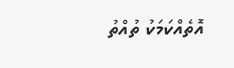އޮތެއްކަމަކު ތުއްތު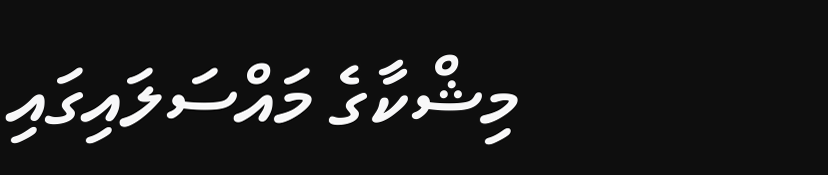މިޝްކާގެ މައްސަލައިގައި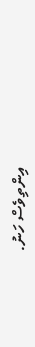އިންތިވެސް ހަނު.